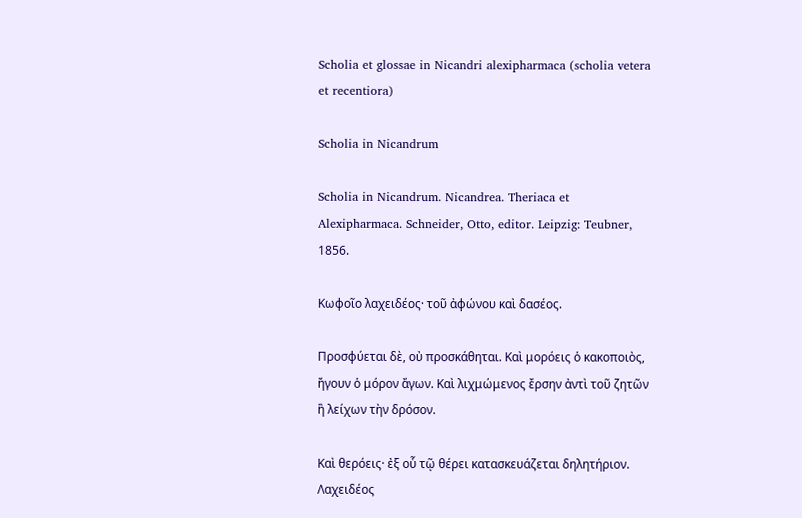Scholia et glossae in Nicandri alexipharmaca (scholia vetera et recentiora)

Scholia in Nicandrum

Scholia in Nicandrum. Nicandrea. Theriaca et Alexipharmaca. Schneider, Otto, editor. Leipzig: Teubner, 1856.

Κωφοῖο λαχειδέος· τοῦ ἀφώνου καὶ δασέος.

Προσφύεται δὲ, οὐ προσκάθηται. Καὶ μορόεις ὁ κακοποιὸς, ἤγουν ὁ μόρον ἄγων. Καὶ λιχμώμενος ἔρσην ἀντὶ τοῦ ζητῶν ἢ λείχων τὴν δρόσον.

Καὶ θερόεις· ἐξ οὗ τῷ θέρει κατασκευάζεται δηλητήριον. Λαχειδέος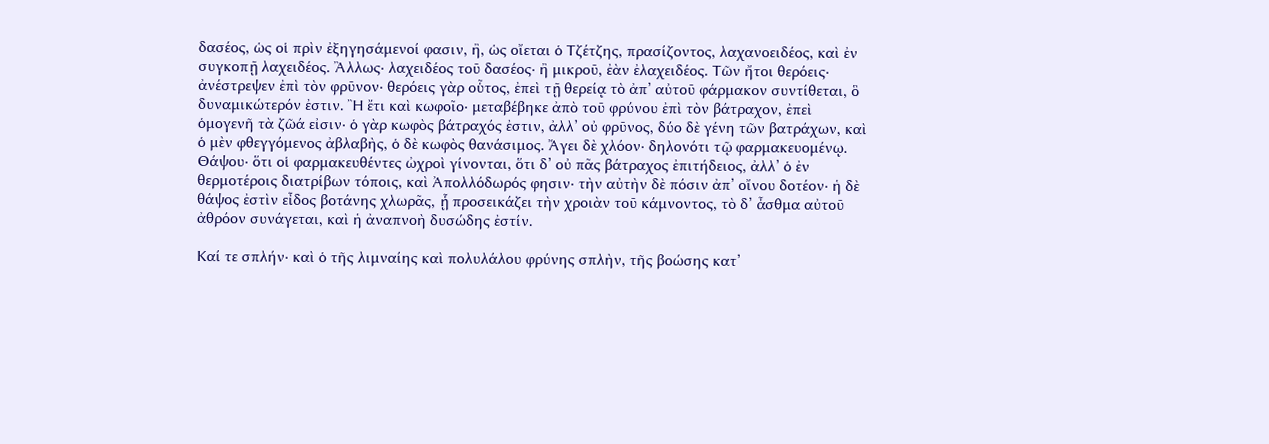δασέος, ὡς οἱ πρὶν ἐξηγησάμενοί φασιν, ἢ, ὡς οἴεται ὁ Τζέτζης, πρασίζοντος, λαχανοειδέος, καὶ ἐν συγκοπῇ λαχειδέος. Ἂλλως· λαχειδέος τοῦ δασέος· ἢ μικροῦ, ἐὰν ἐλαχειδέος. Τῶν ἤτοι θερόεις· ἀνέστρεψεν ἐπὶ τὸν φρῦνον· θερόεις γὰρ οὗτος, ἐπεὶ τῇ θερείᾳ τὸ ἀπ’ αὐτοῦ φάρμακον συντίθεται, ὃ δυναμικώτερόν ἐστιν. Ἢ ἔτι καὶ κωφοῖο· μεταβέβηκε ἀπὸ τοῦ φρύνου ἐπὶ τὸν βάτραχον, ἐπεὶ ὁμογενῆ τὰ ζῶά εἰσιν· ὁ γὰρ κωφὸς βάτραχός ἐστιν, ἀλλ’ οὐ φρῦνος, δύο δὲ γένη τῶν βατράχων, καὶ ὁ μὲν φθεγγόμενος ἀβλαβὴς, ὁ δὲ κωφὸς θανάσιμος. Ἄγει δὲ χλόον· δηλονότι τῷ φαρμακευομένῳ. Θάψου· ὅτι οἱ φαρμακευθέντες ὠχροὶ γίνονται, ὅτι δ’ οὐ πᾶς βάτραχος ἐπιτήδειος, ἀλλ’ ὁ ἐν θερμοτέροις διατρίβων τόποις, καὶ Ἀπολλόδωρός φησιν· τὴν αὐτὴν δὲ πόσιν ἀπ’ οἴνου δοτέον· ἡ δὲ θάψος ἐστὶν εἶδος βοτάνης χλωρᾶς, ᾗ προσεικάζει τὴν χροιὰν τοῦ κάμνοντος, τὸ δ’ ἆσθμα αὐτοῦ ἀθρόον συνάγεται, καὶ ἡ ἀναπνοὴ δυσώδης ἐστίν.

Καί τε σπλήν· καὶ ὁ τῆς λιμναίης καὶ πολυλάλου φρύνης σπλὴν, τῆς βοώσης κατ’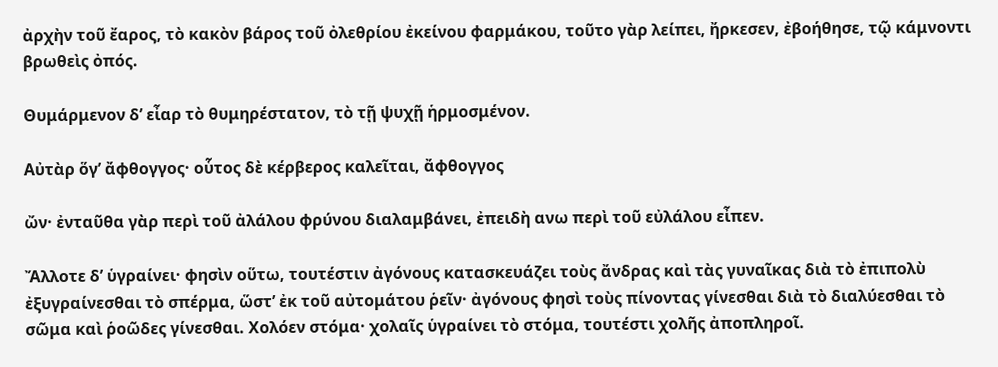ἀρχὴν τοῦ ἔαρος, τὸ κακὸν βάρος τοῦ ὀλεθρίου ἐκείνου φαρμάκου, τοῦτο γὰρ λείπει, ἤρκεσεν, ἐβοήθησε, τῷ κάμνοντι βρωθεὶς ὀπός.

Θυμάρμενον δ’ εἶαρ τὸ θυμηρέστατον, τὸ τῇ ψυχῇ ἡρμοσμένον.

Αὐτὰρ ὅγ’ ἄφθογγος· οὗτος δὲ κέρβερος καλεῖται, ἄφθογγος

ὤν· ἐνταῦθα γὰρ περὶ τοῦ ἀλάλου φρύνου διαλαμβάνει, ἐπειδὴ ανω περὶ τοῦ εὐλάλου εἶπεν.

Ἄλλοτε δ’ ὑγραίνει· φησὶν οὕτω, τουτέστιν ἀγόνους κατασκευάζει τοὺς ἄνδρας καὶ τὰς γυναῖκας διὰ τὸ ἐπιπολὺ ἐξυγραίνεσθαι τὸ σπέρμα, ὥστ’ ἐκ τοῦ αὐτομάτου ῥεῖν· ἀγόνους φησὶ τοὺς πίνοντας γίνεσθαι διὰ τὸ διαλύεσθαι τὸ σῶμα καὶ ῥοῶδες γίνεσθαι. Χολόεν στόμα· χολαῖς ὑγραίνει τὸ στόμα, τουτέστι χολῆς ἀποπληροῖ.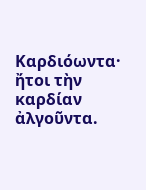Καρδιόωντα· ἤτοι τὴν καρδίαν ἀλγοῦντα.